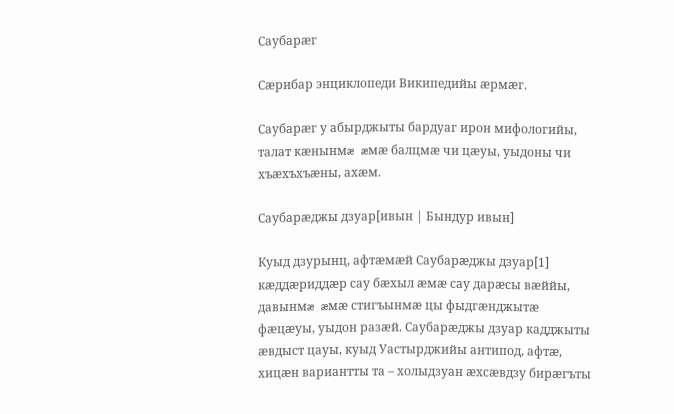Саубарæг

Сæрибар энциклопеди Википедийы æрмæг.

Саубарæг у абырджыты бардуаг ирон мифологийы, талат кæнынмæ æмæ балцмæ чи цæуы, уыдоны чи хъæхъхъæны, ахæм.

Саубарæджы дзуар[ивын | Бындур ивын]

Куыд дзурынц, афтæмæй Саубарæджы дзуар[1] кæддæриддæр сау бæхыл æмæ сау дарæсы вæййы, давынмæ æмæ стигъынмæ цы фыдгæнджытæ фæцæуы, уыдон разæй. Саубарæджы дзуар кадджыты æвдыст цауы, куыд Уастырджийы антипод, афтæ, хицæн вариантты та – холыдзуан æхсæвдзу бирæгъты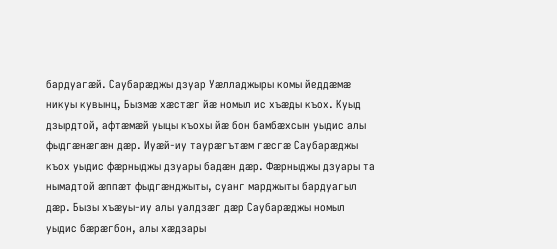бардуагæй. Саубарæджы дзуар Уæлладжыры комы йеддæмæ никуы кувынц, Бызмæ хæстæг йæ номыл ис хъæды къох. Куыд дзырдтой, афтæмæй уыцы къохы йæ бон бамбæхсын уыдис алы фыдгæнæгæн дæр. Иуæй-иу таурæгътæм гæсгæ Саубарæджы къох уыдис фæрныджы дзуары бадæн дæр. Фæрныджы дзуары та нымадтой æппæт фыдгæнджыты, суанг марджыты бардуагыл дæр. Бызы хъæуы-иу алы уалдзæг дæр Саубарæджы номыл уыдис бæрæгбон, алы хæдзары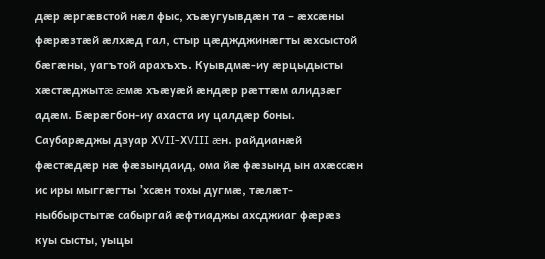дæр æргæвстой нæл фыс, хъæугуывдæн та – æхсæны фæрæзтæй æлхæд гал, стыр цæджджинæгты æхсыстой бæгæны, уагътой арахъхъ. Куывдмæ-иу æрцыдысты хæстæджытæ æмæ хъæуæй æндæр рæттæм алидзæг адæм. Бæрæгбон-иу ахаста иу цалдæр боны. Саубарæджы дзуар ХVII-ХVIII æн. райдианæй фæстæдæр нæ фæзындаид, ома йæ фæзынд ын ахæссæн ис иры мыггæгты ’хсæн тохы дугмæ, тæлæт-ныббырстытæ сабыргай æфтиаджы ахсджиаг фæрæз куы сысты, уыцы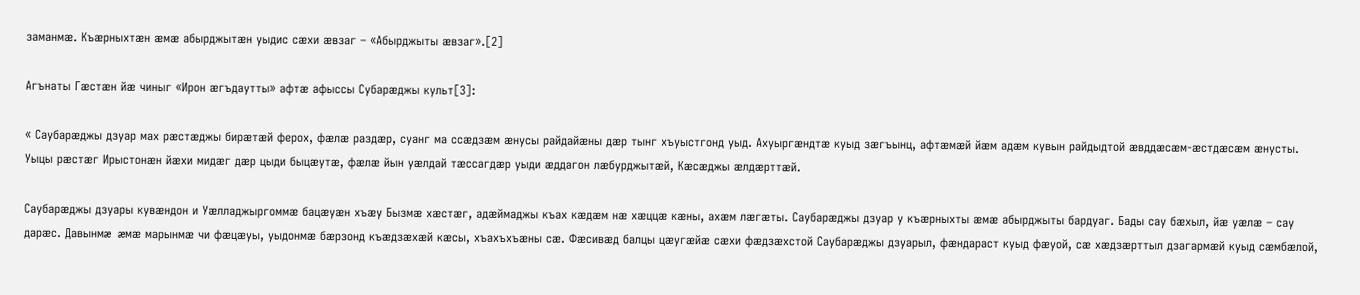заманмæ. Къæрныхтæн æмæ абырджытæн уыдис сæхи æвзаг – «Абырджыты æвзаг».[2]

Агънаты Гæстæн йæ чиныг «Ирон æгъдаутты» афтæ афыссы Субарæджы культ[3]:

« Саубарæджы дзуар мах рæстæджы бирæтæй ферох, фæлæ раздæр, суанг ма ссæдзæм æнусы райдайæны дæр тынг хъуыстгонд уыд. Ахуыргæндтæ куыд зæгъынц, афтæмæй йæм адæм кувын райдыдтой æвддæсæм-æстдæсæм æнусты. Уыцы рæстæг Ирыстонæн йæхи мидæг дæр цыди быцæутæ, фæлæ йын уæлдай тæссагдæр уыди æддагон лæбурджытæй, Кæсæджы æлдæрттæй.

Саубарæджы дзуары кувæндон и Уæлладжыргоммæ бацæуæн хъæу Бызмæ хæстæг, адæймаджы къах кæдæм нæ хæццæ кæны, ахæм лæгæты. Саубарæджы дзуар у къæрныхты æмæ абырджыты бардуаг. Бады сау бæхыл, йæ уæлæ – сау дарæс. Давынмæ æмæ марынмæ чи фæцæуы, уыдонмæ бæрзонд къæдзæхæй кæсы, хъахъхъæны сæ. Фæсивæд балцы цæугæйæ сæхи фæдзæхстой Саубарæджы дзуарыл, фæндараст куыд фæуой, сæ хæдзæрттыл дзагармæй куыд сæмбæлой,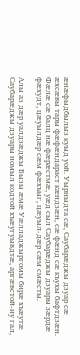æнæфыдбылыз куыд уой. Уырныдта сæ, Саубарæджы дзуар сæ æхсæвы тары фæфæндараст кæндзæн, сæ фæнд сæ къухы бафтдзæн. Фæлæ сæ балц нæ фæрæстмæ, уæд сыл Саубарæджы дзуары зæрдæ фæхудт, цæуылдæр сæм фæхъыг, цæуыл-дæр сæм смæсты.

Алы аз дæр уалдзæджы Бызы æмæ Уæлладжыргомы бирæ хъæутæ Саубарæджы дзуары номыл кодтой хъæугуывдтæ, аргæвстой-иу гал,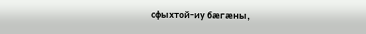сфыхтой-иу бæгæны,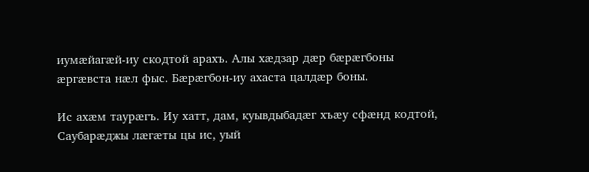иумæйагæй-иу скодтой арахъ. Алы хæдзар дæр бæрæгбоны æргæвста нæл фыс. Бæрæгбон-иу ахаста цалдæр боны.

Ис ахæм таурæгъ. Иу хатт, дам, куывдыбадæг хъæу сфæнд кодтой, Саубарæджы лæгæты цы ис, уый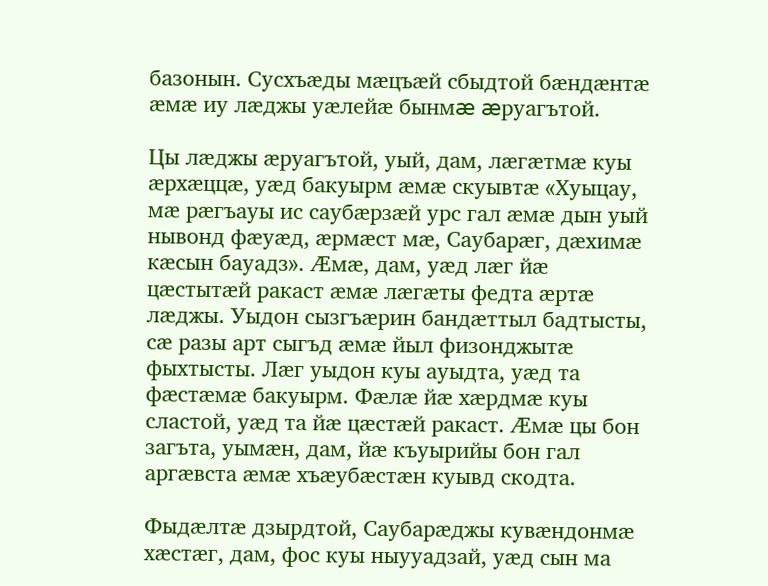базонын. Сусхъæды мæцъæй сбыдтой бæндæнтæ æмæ иу лæджы уæлейæ бынмæ æруагътой.

Цы лæджы æруагътой, уый, дам, лæгæтмæ куы æрхæццæ, уæд бакуырм æмæ скуывтæ «Хуыцау, мæ рæгъауы ис саубæрзæй урс гал æмæ дын уый нывонд фæуæд, æрмæст мæ, Саубарæг, дæхимæ кæсын бауадз». Æмæ, дам, уæд лæг йæ цæстытæй ракаст æмæ лæгæты федта æртæ лæджы. Уыдон сызгъæрин бандæттыл бадтысты, сæ разы арт сыгъд æмæ йыл физонджытæ фыхтысты. Лæг уыдон куы ауыдта, уæд та фæстæмæ бакуырм. Фæлæ йæ хæрдмæ куы сластой, уæд та йæ цæстæй ракаст. Æмæ цы бон загъта, уымæн, дам, йæ къуырийы бон гал аргæвста æмæ хъæубæстæн куывд скодта.

Фыдæлтæ дзырдтой, Саубарæджы кувæндонмæ хæстæг, дам, фос куы ныууадзай, уæд сын ма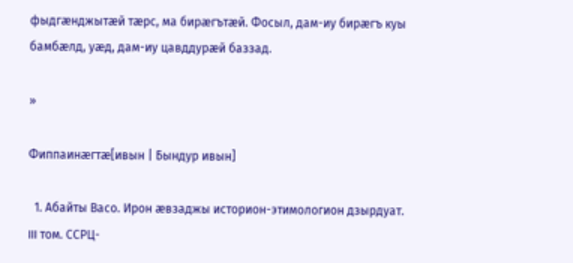фыдгæнджытæй тæрс, ма бирæгътæй. Фосыл, дам-иу бирæгъ куы бамбæлд, уæд, дам-иу цавддурæй баззад.

»

Фиппаинæгтæ[ивын | Бындур ивын]

  1. Абайты Васо. Ирон æвзаджы историон-этимологион дзырдуат. III том. ССРЦ-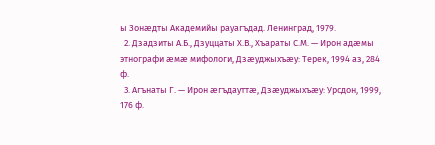ы Зонæдты Академийы рауагъдад. Ленинград, 1979.
  2. Дзадзиты А.Б., Дзуццаты Х.В., Хъараты С.М. — Ирон адæмы этнографи æмæ мифологи, Дзæуджыхъæу: Терек, 1994 аз, 284 ф.
  3. Агънаты Г. — Ирон æгъдауттæ, Дзæуджыхъæу: Урсдон, 1999, 176 ф.